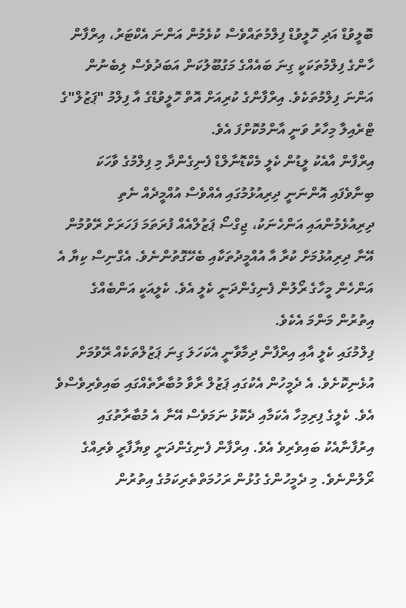ބޮލީވުޑް އަދި ހޮލީވުޑް ފިލްމުތައްވެސް ކުޅެމުން އަންނަ އެކްޓަރު، އިރްފާން ހާންގެ ފިލްމުތަކަކީ ގިނަ ބައެއްގެ މަގުބޫލުކަން އަބަދުވެސް ލިބެނުން އަންނަ ފިލްމުތަކެވެ. އިރްފާންގެ ކުރިއަށް އޮތް ހޮލީވުޑްގެ އާ ފިލްމު "ޕަޒުލް"ގެ ޓްރެއިލާ މިހާރު ވަނީ އާންމުކޮށްފަ އެވެ.
އިރްފާން އާއެކު ލީޑުން ކެލީ މެކްޑޮނާލްޑް ފެނިގެންދާ މި ފިލްމުގެ ވާހަކަ ބިނާވެފައި އޮންނަނީ ދިރިއުޅުމުގައި އެއްވެސް އުއްމީދެއް ނެތި ދިރިއުޅެމުންއައި އަންހެނަކު، ޖިގްސޯ ޕަޒުލްއެއް ފުރަތަމަ ފަހަރަށް ރޭވުމުން އޭނާ ދިރިއުޅުމަށް ކުރާ އާ އުއްމީދުތަކާއި ބެހޭގޮތުންނެވެ. އެގްނިސް ކިޔާ އެ އަންހެން މީހާގެ ރޯލުން ފެނިގެންދަނީ ކެލީ އެވެ. ކެލީއަކީ އަންބެއްގެ އިތުރުން މަންމަ އެކެވެ.
ފިލްމުގައި ކެލީ އާއި އިރްފާން ދިމާވާނީ އެކަހަލަ ގިނަ ޕަޒުލްތަކެއް ރޭވުމަށް އުޅެނިކޮށެވެ. އެ ދެމީހުން އެކުގައި ޕަޒުލް ރާވާ މުބާރާތެއްގައި ބައިވެރިވެސްވެ އެވެ. ކެލީގެ ފިރިމިހާ އެކަމާއި ދެކޮޅު ނަމަވެސް އޭނާ އެ މުބާރާތުގައި އިރުފާނާއެކު ބައިވެރިވެ އެވެ. އިރްފާން ފެނިގެންދަނީ ވިޔާފާރީ ވެރިއްގެ ރޯލުންނެވެ. މި ދެމީހުންގެ ގުޅުން ރަހުމަތްތެރިކަމުގެ އިތުރުން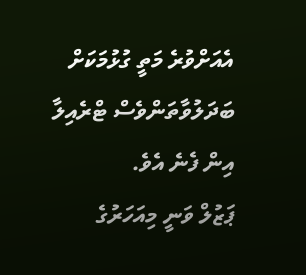އެއަށްވުރެ މަތީ ގުޅުމަކަށް ބަދަލުވާތަންވެސް ޓްރެއިލާ އިން ފެނެ އެވެ.
ޕަޒުލް ވަނީ މިއަހަރުގެ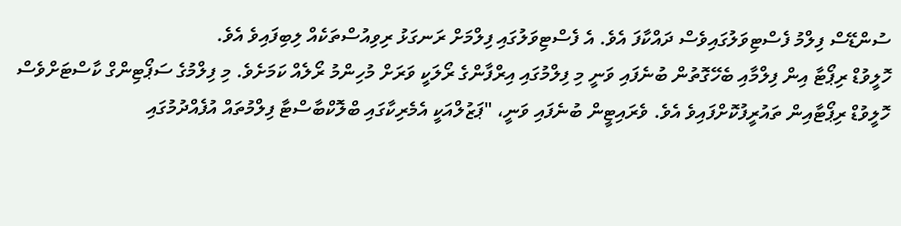ސުންޑޭސް ފިލްމު ފެސްޓިވަލުގައިވެސް ދައްކާފަ އެވެ. އެ ފެސްޓިވަލުގައި ފިލްމަށް ރަނގަޅު ރިވިއުސްތަކެއް ލިބިފައިވެ އެވެ.
ހޮލީވުޑް ރިޕޯޓާ އިން ފިލްމާއި ބެހޭގޮތުން ބުނެފައި ވަނީ މި ފިލްމުގައި އިރްފާންގެ ރޯލަކީ ވަރަށް މުހިންމު ރޯލެއް ކަމަށެވެ. މި ފިލްމުގެ ސަޕޯޓިންގް ކާސްޓަށްވެސް ހޮލީވުޑް ރިޕޯޓާއިން ތައުރީފުކޮށްފައިވެ އެވެ. ވެރައިޓީން ބުނެފައި ވަނީ، "ޕަޒުލްއަކީ އެމެރިކާގައި ބްލޮކްބާސްޓާ ފިލްމުތައް އުފެއްދުމުގައި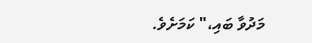މަދުވާ ބައި،" ކަމަށެވެ.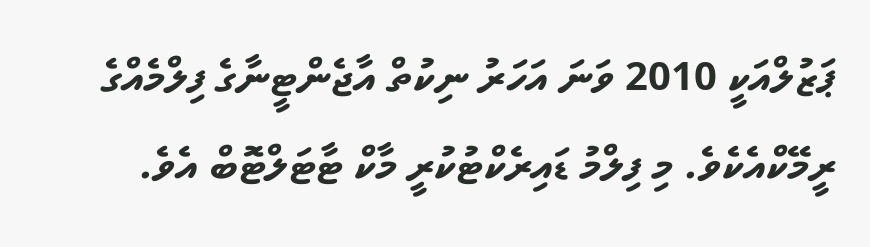ޕަޒުލްއަކީ 2010 ވަނަ އަހަރު ނިކުތް އާޖެންޓީނާގެ ފިލްމެއްގެ ރީމޭކްއެކެވެ. މި ފިލްމު ޑައިރެކްޓުކުރީ މާކް ޓާޓަލްޓޮބް އެވެ.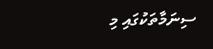ސިނަމާތަކުގައި މި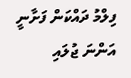ފިލްމު ދައްކަން ފަށާނީ އަންނަ ޖުލައި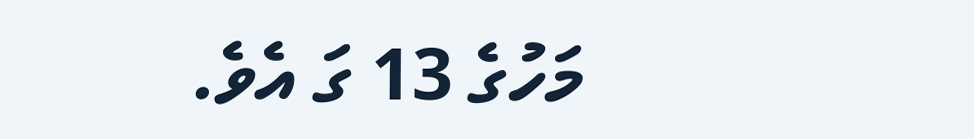މަހުގެ 13 ގަ އެވެ.